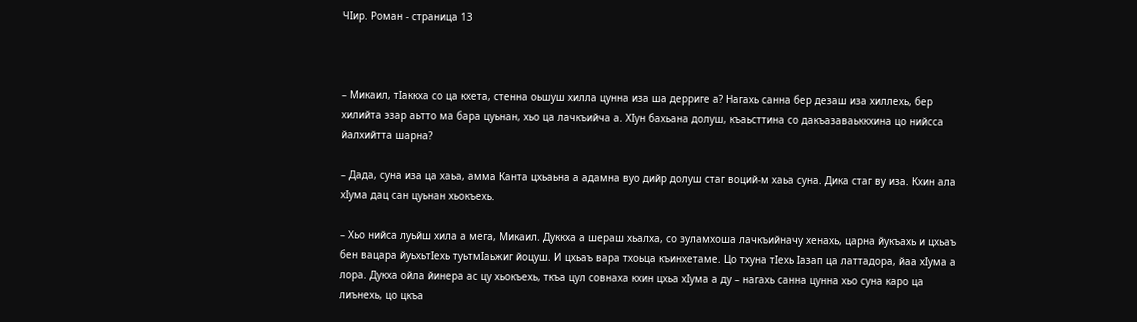ЧIир. Роман - страница 13



– Микаил, тIаккха со ца кхета, стенна оьшуш хилла цунна иза ша дерриге а? Нагахь санна бер дезаш иза хиллехь, бер хилийта эзар аьтто ма бара цуьнан, хьо ца лачкъийча а. ХIун бахьана долуш, къаьсттина со дакъазаваьккхина цо нийсса йалхийтта шарна?

– Дада, суна иза ца хаьа, амма Канта цхьаьна а адамна вуо дийр долуш стаг воций-м хаьа суна. Дика стаг ву иза. Кхин ала хIума дац сан цуьнан хьокъехь.

– Хьо нийса луьйш хила а мега, Микаил. Дуккха а шераш хьалха, со зуламхоша лачкъийначу хенахь, царна йукъахь и цхьаъ бен вацара йуьхьтIехь туьтмIаьжиг йоцуш. И цхьаъ вара тхоьца къинхетаме. Цо тхуна тIехь Iазап ца латтадора, йаа хIума а лора. Дукха ойла йинера ас цу хьокъехь, ткъа цул совнаха кхин цхьа хIума а ду – нагахь санна цунна хьо суна каро ца лиънехь, цо цкъа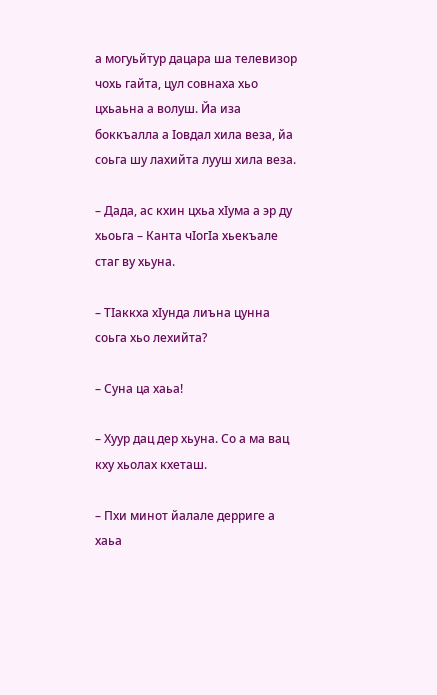а могуьйтур дацара ша телевизор чохь гайта, цул совнаха хьо цхьаьна а волуш. Йа иза боккъалла а Iовдал хила веза, йа соьга шу лахийта лууш хила веза.

– Дада, ас кхин цхьа хIума а эр ду хьоьга – Канта чIогIа хьекъале стаг ву хьуна.

– ТIаккха хIунда лиъна цунна соьга хьо лехийта?

– Суна ца хаьа!

– Хуур дац дер хьуна. Со а ма вац кху хьолах кхеташ.

– Пхи минот йалале дерриге а хаьа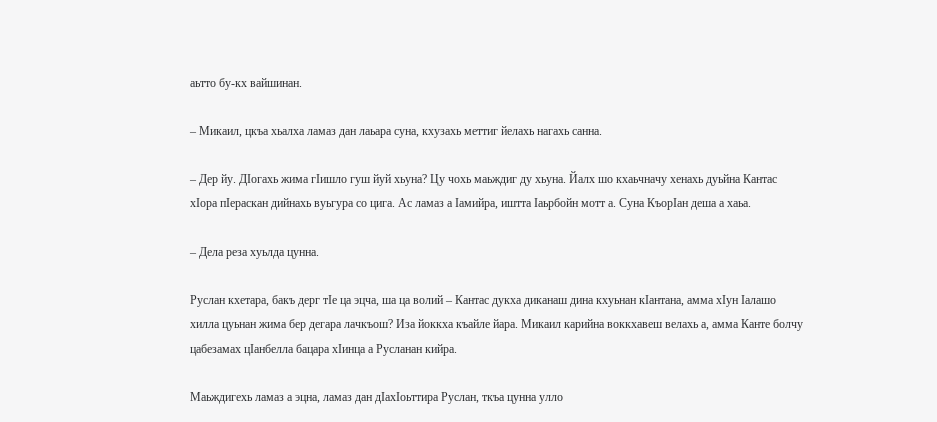аьтто бу-кх вайшинан.

– Микаил, цкъа хьалха ламаз дан лаьара суна, кхузахь меттиг йелахь нагахь санна.

– Дер йу. ДIогахь жима гIишло гуш йуй хьуна? Цу чохь маьждиг ду хьуна. Йалх шо кхаьчначу хенахь дуьйна Кантас хIора пIераскан дийнахь вуьгура со цига. Ас ламаз а Iамийра, иштта Iаьрбойн мотт а. Суна КъорIан деша а хаьа.

– Дела реза хуьлда цунна.

Руслан кхетара, бакъ дерг тIе ца эцча, ша ца волий – Кантас дукха диканаш дина кхуьнан кIантана, амма хIун Iалашо хилла цуьнан жима бер дегара лачкъош? Иза йоккха къайле йара. Микаил карийна воккхавеш велахь а, амма Канте болчу цабезамах цIанбелла бацара хIинца а Русланан кийра.

Маьждигехь ламаз а эцна, ламаз дан дIахIоьттира Руслан, ткъа цунна улло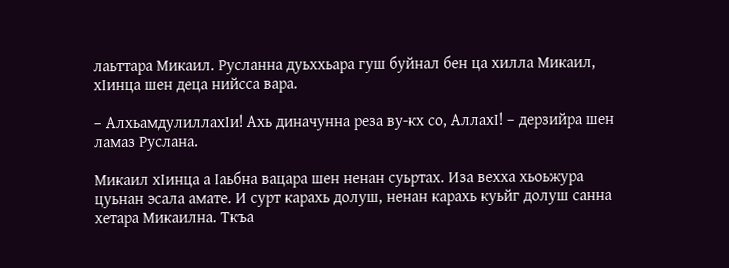лаьттара Микаил. Русланна дуьххьара гуш буйнал бен ца хилла Микаил, хIинца шен деца нийсса вара.

– АлхьамдулиллахIи! Ахь диначунна реза ву-кх со, АллахI! – дерзийра шен ламаз Руслана.

Микаил хIинца а Iаьбна вацара шен ненан суьртах. Иза вехха хьоьжура цуьнан эсала амате. И сурт карахь долуш, ненан карахь куьйг долуш санна хетара Микаилна. Ткъа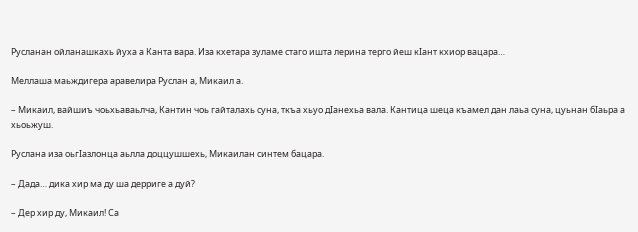Русланан ойланашкахь йуха а Канта вара. Иза кхетара зуламе стаго ишта лерина терго йеш кIант кхиор вацара…

Меллаша маьждигера аравелира Руслан а, Микаил а.

– Микаил, вайшиъ чоьхьаваьлча, Кантин чоь гайталахь суна, ткъа хьуо дIанехьа вала. Кантица шеца къамел дан лаьа суна, цуьнан бIаьра а хьоьжуш.

Руслана иза оьгIазлонца аьлла доццушшехь, Микаилан синтем бацара.

– Дада… дика хир ма ду ша дерриге а дуй?

– Дер хир ду, Микаил! Са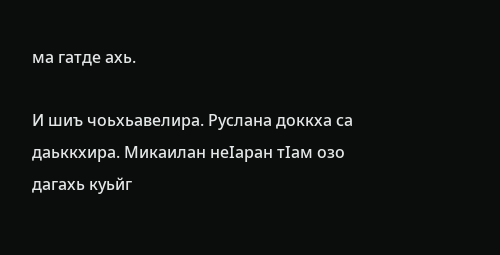ма гатде ахь.

И шиъ чоьхьавелира. Руслана доккха са даьккхира. Микаилан неIаран тIам озо дагахь куьйг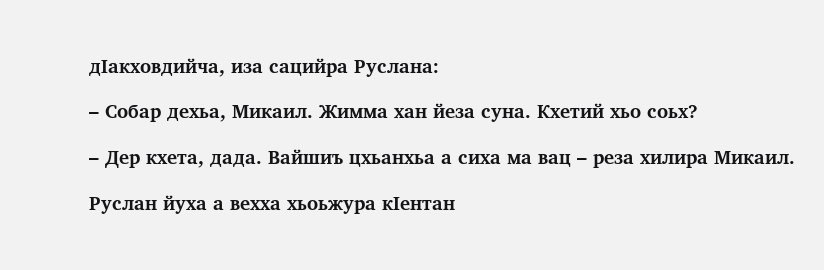дIакховдийча, иза сацийра Руслана:

– Собар дехьа, Микаил. Жимма хан йеза суна. Кхетий хьо соьх?

– Дер кхета, дада. Вайшиъ цхьанхьа а сиха ма вац – реза хилира Микаил.

Руслан йуха а вехха хьоьжура кIентан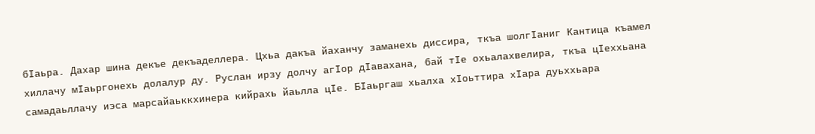бIаьра. Дахар шина декъе декъаделлера. Цхьа дакъа йаханчу заманехь диссира, ткъа шолгIаниг Кантица къамел хиллачу мIаьргонехь долалур ду. Руслан ирзу долчу агIор дIавахана, бай тIе охьалахвелира, ткъа цIеххьана самадаьллачу иэса марсайаьккхинера кийрахь йаьлла цIе. БIаьргаш хьалха хIоьттира хIара дуьххьара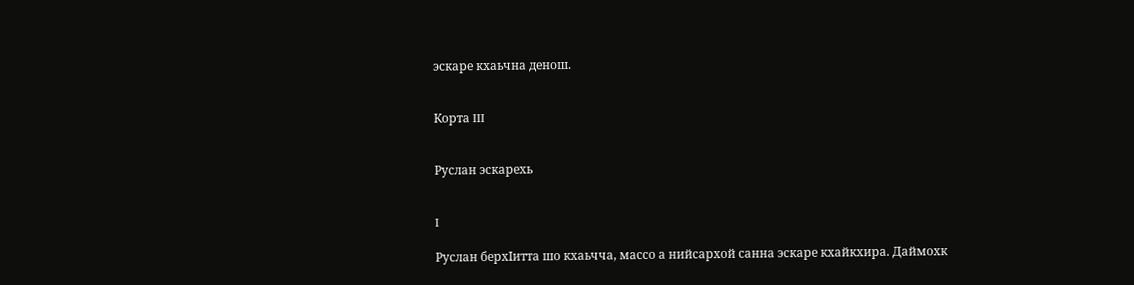эскаре кхаьчна денош.


Корта III


Руслан эскарехь


I

Руслан берхIитта шо кхаьчча, массо а нийсархой санна эскаре кхайкхира. Даймохк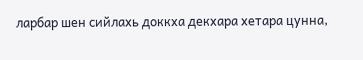ларбар шен сийлахь доккха декхара хетара цунна,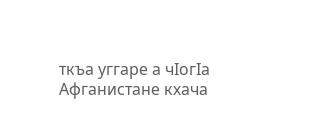ткъа уггаре а чIогIа Афганистане кхача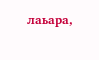лаьара,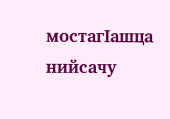мостагIашца нийсачу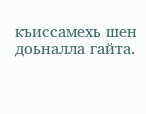къиссамехь шен доьналла гайта.